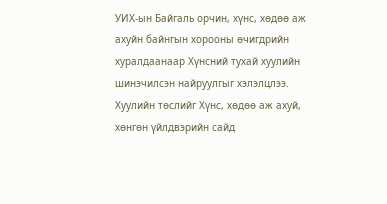УИХ-ын Байгаль орчин, хүнс, хөдөө аж ахуйн байнгын хорооны өчигдрийн хуралдаанаар Хүнсний тухай хуулийн шинэчилсэн найруулгыг хэлэлцлээ. Хуулийн төслийг Хүнс, хөдөө аж ахуй, хөнгөн үйлдвэрийн сайд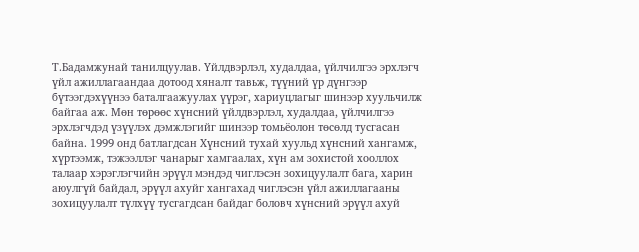Т.Бадамжунай танилцуулав. Үйлдвэрлэл, худалдаа, үйлчилгээ эрхлэгч үйл ажиллагаандаа дотоод хяналт тавьж, түүний үр дүнгээр бүтээгдэхүүнээ баталгаажуулах үүрэг, хариуцлагыг шинээр хуульчилж байгаа аж. Мөн төрөөс хүнсний үйлдвэрлэл, худалдаа, үйлчилгээ эрхлэгчдэд үзүүлэх дэмжлэгийг шинээр томьёолон төсөлд тусгасан байна. 1999 онд батлагдсан Хүнсний тухай хуульд хүнсний хангамж, хүртээмж, тэжээллэг чанарыг хамгаалах, хүн ам зохистой хооллох талаар хэрэглэгчийн эрүүл мэндэд чиглэсэн зохицуулалт бага, харин аюулгүй байдал, эрүүл ахуйг хангахад чиглэсэн үйл ажиллагааны зохицуулалт түлхүү тусгагдсан байдаг боловч хүнсний эрүүл ахуй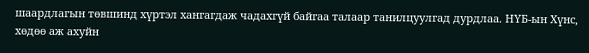шаардлагын төвшинд хүртэл хангагдаж чадахгүй байгаа талаар танилцуулгад дурдлаа. НҮБ-ын Хүнс, хөдөө аж ахуйн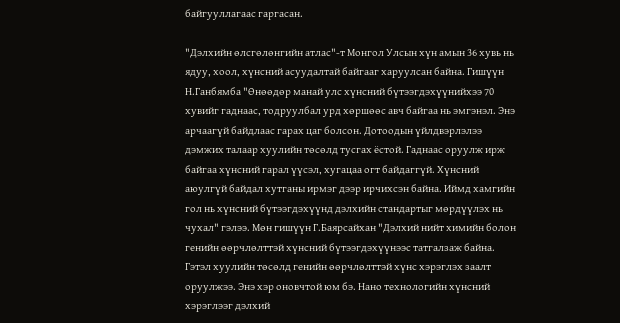байгууллагаас гаргасан.

"Дэлхийн өлсгөлөнгийн атлас"-т Монгол Улсын хүн амын 36 хувь нь ядуу, хоол, хүнсний асуудалтай байгааг харуулсан байна. Гишүүн Н.Ганбямба "Өнөөдөр манай улс хүнсний бүтээгдэхүүнийхээ 70 хувийг гаднаас, тодруулбал урд хөршөөс авч байгаа нь эмгэнэл. Энэ арчаагүй байдлаас гарах цаг болсон. Дотоодын үйлдвэрлэлээ дэмжих талаар хуулийн төсөлд тусгах ёстой. Гаднаас оруулж ирж байгаа хүнсний гарал үүсэл, хугацаа огт байдаггүй. Хүнсний аюулгүй байдал хутганы ирмэг дээр ирчихсэн байна. Иймд хамгийн гол нь хүнсний бүтээгдэхүүнд дэлхийн стандартыг мөрдүүлэх нь чухал" гэлээ. Мөн гишүүн Г.Баярсайхан "Дэлхий нийт химийн болон генийн өөрчлөлттэй хүнсний бүтээгдэхүүнээс татгалзаж байна. Гэтэл хуулийн төсөлд генийн өөрчлөлттэй хүнс хэрэглэх заалт оруулжээ. Энэ хэр оновчтой юм бэ. Нано технологийн хүнсний хэрэглээг дэлхий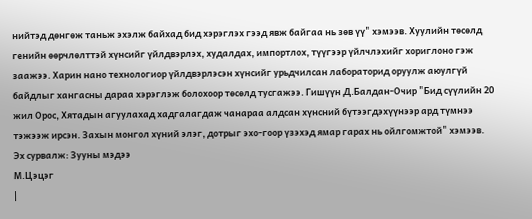нийтэд дөнгөж таньж эхэлж байхад бид хэрэглэх гээд явж байгаа нь зөв үү" хэмээв. Хуулийн төсөлд генийн өөрчлөлттэй хүнсийг үйлдвэрлэх, худалдах, импортлох, түүгээр үйлчлэхийг хориглоно гэж заажээ. Харин нано технологиор үйлдвэрлэсэн хүнсийг урьдчилсан лабораторид оруулж аюулгүй байдлыг хангасны дараа хэрэглэж болохоор төсөлд тусгажээ. Гишүүн Д.Балдан-Очир "Бид сүүлийн 20 жил Орос, Хятадын агуулахад хадгалагдаж чанараа алдсан хүнсний бүтээгдэхүүнээр ард түмнээ тэжээж ирсэн. Захын монгол хүний элэг, дотрыг эхо-гоор үзэхэд ямар гарах нь ойлгомжтой" хэмээв.
Эх сурвалж: Зууны мэдээ
М.Цэцэг
|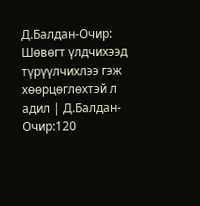Д.Балдан-Очир: Шөвөгт үлдчихээд түрүүлчихлээ гэж хөөрцөглөхтэй л адил | Д.Балдан-Очир:120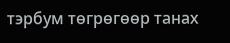тэрбум төгрөгөөр танах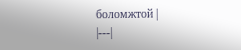боломжтой |
|---|